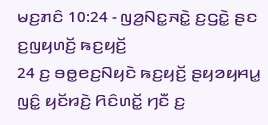ꤗꤢ꤬ꤊꤢꤨ 10:24 - ꤜꤤ꤬ꤡꤢ꤭ꤏꤢꤧ꤭ ꤢ꤬ꤞꤢꤧ꤭ ꤔꤢ ꤢ꤬ꤜꤟꤛꤢꤩ꤬ ꤒꤢ꤬ꤟꤢꤩ꤬
24 ꤢ꤬ ꤋꤥ꤭ꤕꤢ꤬ꤡꤟꤢꤧ ꤒꤢ꤬ꤟꤢꤩ꤬ ꤔꤟꤤꤟꤌꤣ꤭ ꤜꤢꤨ꤭ ꤟꤢꤩꤙꤢꤧ꤬ ꤖꤢꤨꤛꤢꤩ꤭ ꤚꤢꤪ ꤢ꤬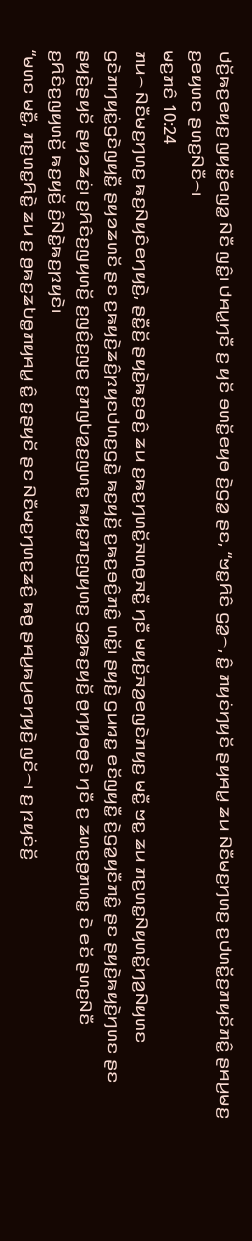ꤓꤢꤩ꤬ꤒꤢ꤬ꤕꤟꤢ꤬ ꤜꤟꤢꤪ꤭ꤕꤜꤤ꤭ ꤡꤢꤪ ꤜꤢꤨ꤭꤯ ꤓꤌꤣ꤭ꤚꤢꤪ ꤢ꤬ ꤟꤢꤩ ꤋꤛꤢꤩ꤭ꤕꤟꤥ ꤢꤧ꤬ꤞꤤ꤭ ꤔꤢ, “ꤠꤢ꤭ꤖꤢꤨ ꤞꤤ꤭꤮, ꤢꤨ꤭ ꤊꤟꤢꤦꤚꤟꤢꤩ ꤔꤟꤌꤣ꤭ ꤘꤣ ꤡꤢꤪꤗꤢ꤬ꤚꤛꤢ꤬ ꤢ꤬ꤓꤛꤢꤩ꤭ꤢ꤬ꤊꤟꤢꤩꤊꤢꤨ꤭ ꤔꤌꤣ꤬ꤗꤢ꤬ ꤢ꤬ꤕꤟꤛꤢ ꤔꤛꤢ꤬ꤡꤢꤪ꤮꤯
ꤗꤢ꤬ꤊꤢꤨ 10:24
ꤊꤣ꤮ ꤡꤢꤪꤗꤢ꤬ꤚꤛꤢ꤬ ꤒꤢ꤬ꤡꤟꤢꤨꤕꤚꤟꤢꤧ꤬, ꤔꤢꤪ꤭ꤢꤩ꤬ ꤔꤟꤢꤧ꤬ꤒꤢ꤬ꤋꤢꤨ꤬ ꤘꤣ ꤢ꤬ꤒꤢ꤬ꤚꤛꤢꤩ꤭ꤏꤛꤥ꤬ꤏꤢꤪ꤭ ꤚꤢꤪ ꤗꤟꤢꤩ꤬ꤏꤤ꤬ꤕꤜꤢꤧꤊꤟꤢ꤬ ꤗꤢꤪ꤭ ꤠꤢ꤭ ꤘꤣ ꤊꤢ꤬ꤛꤢ꤭ꤡꤟꤛꤢꤩ꤭ꤚꤤ꤬ꤡꤟꤛꤢ ꤞꤢꤧꤊꤚꤟꤢꤦ꤭ꤞꤢꤧꤜꤟꤢꤪ꤭ ꤔꤟꤤꤘꤛꤢꤩ ꤔꤢ ꤢ꤬ꤒꤟꤢꤧ꤬ꤘꤢꤨ꤬ꤐꤟꤢꤓꤛꤢ꤬ꤞꤢꤧ꤭ ꤒꤢ꤬ꤟꤢꤩ꤬ ꤢ꤬ꤒꤢ꤬ꤋꤢꤨ꤬ꤊꤢꤨ꤭ ꤛꤢꤩ꤭꤯ ꤔꤟꤢꤧ꤬ ꤞꤣꤙꤢ꤭ ꤕꤢꤩꤜꤟꤢꤪ꤭ ꤢꤧ꤬ꤞꤤ꤭ꤟꤢꤪꤊꤢꤨ꤭ ꤔꤢ ꤔꤟꤢꤧ꤬ꤒꤟꤢꤧ꤬ꤚꤛꤢ ꤔꤢ ꤔꤟꤢꤧ꤬ꤔꤟꤢꤩ ꤔꤟꤤꤘꤢꤦ꤬꤯ ꤢ꤬ꤖꤢꤨꤢ꤬ꤜꤟꤛꤢꤩ꤬ ꤢ꤬ꤜꤢꤨ꤬ꤢ꤬ꤜꤢ꤬ ꤢ꤬ꤊꤜꤝꤤ꤭ꤢ꤬ꤜꤛꤢ꤭ ꤒꤟꤢ꤭ꤊꤢ꤬ꤜꤟꤛꤢ꤬ ꤞꤤ꤭ꤒꤢ꤬ꤟꤢꤩ꤬ ꤥ꤬ꤚꤟꤥꤥ꤬ꤢꤧ ꤚꤢꤪ ꤢ꤬ ꤘꤛꤢ꤬ꤥ꤬ꤊꤛꤢ꤭ ꤢꤧ ꤕꤢꤩ ꤔꤛꤢ꤬ꤡꤢꤪ ꤢ꤬ꤖꤢꤨꤢ꤬ꤜꤟꤛꤢꤩ꤬ ꤒꤢ꤬ꤟꤢꤩ꤬ ꤢꤨ꤬ꤡꤢꤧ꤭ꤒꤢ꤬ꤐꤟꤢꤧ꤯
“ꤗꤛꤢ ꤗꤢꤪ꤭, ꤊꤢ꤬ꤛꤢ꤭ꤖꤢꤧ꤭ ꤘꤣ ꤢ꤬ ꤥ꤬ꤒꤢ꤬ꤘꤝꤥ꤭ꤊꤟꤌꤣ꤭ ꤢꤨ꤭ ꤢ꤬ꤔꤟꤢꤩ ꤔꤢ ꤡꤢꤪꤗꤢ꤬ꤚꤛꤢ꤬ꤘꤢꤨ꤬ ꤒꤥ꤬ ꤔꤌꤣ꤬ꤒꤣ꤬ꤕꤚꤟꤢꤧ꤬ ꤜꤢꤩ꤮꤯ ꤢ꤬ ꤐꤟꤢꤦꤢꤩ꤬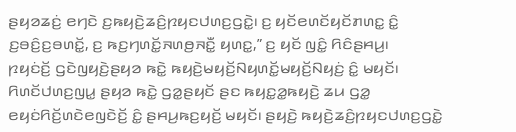ꤔꤟꤤꤘꤢꤦ꤬ ꤕꤚꤢꤧ ꤢ꤬ꤒꤟꤢꤧ꤬ꤘꤢꤨ꤬ꤐꤟꤢꤓꤛꤢ꤬ꤞꤢꤧ꤭꤯ ꤢ꤬ ꤟꤢꤩꤕꤛꤢꤩꤟꤢꤩꤊꤛꤢ꤭ ꤢꤨ꤭ ꤢ꤬ꤋꤢꤨ꤬ꤢ꤬ꤋꤛꤢꤩ꤭, ꤢ꤬ ꤒꤢ꤬ꤚꤛꤢꤩ꤭ꤏꤛꤥ꤬ꤏꤢꤪ꤭ ꤟꤛꤢ꤭,” ꤢ꤬ ꤟꤢꤩ ꤜꤢꤨ꤭ ꤖꤢꤨꤔꤌꤣ꤬꤯
ꤐꤟꤢꤦꤢꤩ꤬ ꤞꤢꤧꤜꤟꤢꤧ꤬ꤔꤟꤤ ꤒꤢꤧ꤭ ꤒꤟꤢꤧ꤬ꤗꤟꤢꤩ꤬ꤡꤟꤛꤢꤩ꤭ꤗꤟꤢꤩ꤬ꤡꤟꤢꤦ꤬ ꤢꤨ꤭ ꤗꤟꤢꤩ꤯ ꤖꤛꤢꤩꤓꤛꤢ꤬ꤜꤣ꤭ ꤔꤟꤤ ꤒꤢꤧ꤭ ꤞꤤ꤭ꤔꤟꤢꤩ ꤔꤢ ꤒꤟꤢ꤭ꤤ꤭ꤒꤟꤢꤧ꤬ ꤘꤣ ꤞꤤ꤭ ꤕꤟꤢꤦꤖꤢꤩ꤬ꤛꤢꤧꤕꤜꤢꤧꤢꤩ꤬ ꤢꤨ꤭ ꤔꤌꤣ꤬ꤒꤢ꤬ꤟꤢꤩ꤬ ꤗꤟꤢꤩ꤯ ꤔꤟꤢꤧ꤬ ꤒꤟꤢꤧ꤬ꤘꤢꤨ꤬ꤐꤟꤢꤓꤛꤢ꤬ꤞꤢꤧ꤭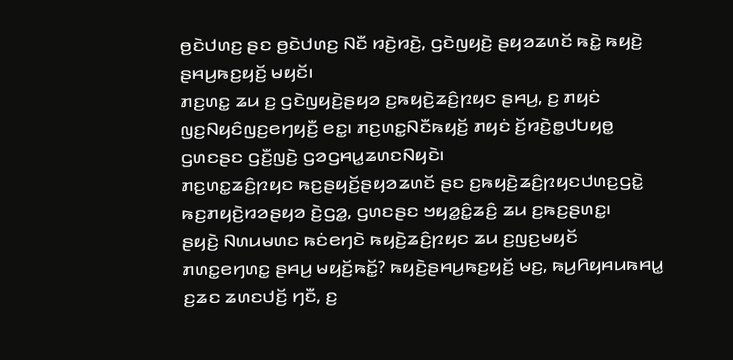ꤥ꤬ꤢꤧꤓꤛꤢ꤬ ꤔꤢ ꤥ꤬ꤢꤧꤓꤛꤢ꤬ ꤡꤢꤪ ꤙꤢꤧ꤬ꤙꤢꤧ꤬, ꤞꤢꤧꤜꤟꤢꤧ꤬ ꤔꤟꤤꤘꤛꤢꤩ ꤒꤢꤧ꤭ ꤒꤟꤢꤧ꤬ ꤔꤌꤣ꤬ꤒꤢ꤬ꤟꤢꤩ꤬ ꤗꤟꤢꤩ꤯
ꤊꤢ꤬ꤛꤢ꤭ ꤘꤣ ꤢ꤬ ꤞꤢꤧꤜꤟꤢꤧ꤬ꤔꤟꤤ ꤢ꤬ꤒꤟꤢꤧ꤬ꤘꤢꤨ꤬ꤐꤟꤢ ꤔꤌꤣ꤬, ꤢ꤬ ꤊꤟꤢꤦ ꤜꤢ꤬ꤡꤟꤢꤨꤜꤢ꤬ꤕꤚꤟꤢꤪ꤬ ꤕꤢ꤭꤯ ꤊꤢ꤬ꤛꤢ꤭ꤡꤢꤪꤒꤟꤢꤩ꤬ ꤊꤟꤢꤦ ꤢꤩ꤬ꤙꤢꤧ꤬ꤥ꤭ꤓꤝꤟꤥ꤭ ꤞꤛꤢꤔꤢ ꤞꤢꤪ꤬ꤜꤢꤧ꤬ ꤞꤤꤞꤌꤣ꤭ꤘꤛꤢꤡꤟꤢꤧ꤯
ꤊꤢ꤬ꤛꤢ꤭ꤘꤢꤨ꤬ꤐꤟꤢ ꤒꤢ꤬ꤔꤟꤢꤩ꤬ꤔꤟꤤꤘꤛꤢꤩ ꤔꤢ ꤢ꤬ꤒꤟꤢꤧ꤬ꤘꤢꤨ꤬ꤐꤟꤢꤓꤛꤢ꤬ꤞꤢꤧ꤭ ꤒꤢ꤬ꤊꤟꤢꤧ꤬ꤙꤤꤔꤟꤤ ꤢꤧ꤬ꤞꤤ꤭, ꤞꤛꤢꤔꤢ ꤠꤟꤤ꤭ꤢꤨ꤭ꤘꤢꤨ꤬ ꤘꤣ ꤢ꤬ꤒꤢ꤬ꤔꤛꤢ꤭꤯
ꤔꤟꤢꤧ꤬ ꤡꤛꤣꤗꤛꤢ ꤒꤢꤦꤕꤚꤢꤧ ꤒꤟꤢꤧ꤬ꤘꤢꤨ꤬ꤐꤟꤢ ꤘꤣ ꤢ꤬ꤜꤢ꤬ꤗꤟꤢꤩ ꤊꤛꤢ꤭ꤕꤚꤛꤢ꤭ ꤔꤌꤣ꤬ ꤗꤟꤢꤩ꤬ꤒꤢꤩ꤭? ꤒꤟꤢꤧ꤬ꤔꤌꤣ꤬ꤒꤢ꤬ꤟꤢꤩ꤬ ꤗꤢ꤬, ꤒꤣ꤬ꤖꤟꤌꤣꤒꤌꤣ꤭ ꤢ꤬ꤘꤢ ꤘꤛꤢꤓꤢꤩ꤬ ꤚꤢꤪ, ꤢ꤬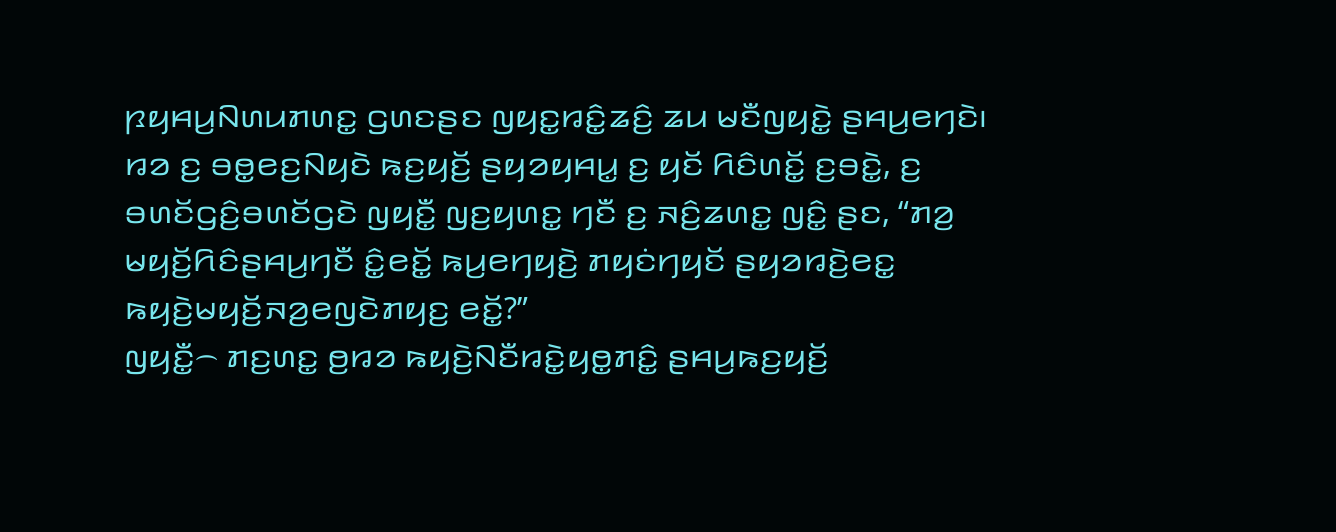ꤐꤟꤌꤣ꤬ꤡꤛꤣꤊꤛꤢ꤭ ꤞꤛꤢꤔꤢ ꤜꤟꤢ꤭ꤙꤢꤨ꤭ꤘꤢꤨ꤬ ꤘꤣ ꤗꤢꤪꤜꤟꤢꤧ꤭ ꤔꤌꤣ꤬ꤕꤚꤢꤧ꤯
ꤙꤤ ꤢ꤬ ꤋꤥ꤭ꤕꤢ꤬ꤡꤟꤢꤧ ꤒꤢ꤬ꤟꤢꤩ꤬ ꤔꤟꤤꤟꤌꤣ꤭ ꤢ꤬ ꤟꤢꤩ ꤖꤢꤨꤛꤢꤩ꤭ ꤢ꤬ꤋꤢꤧ꤭, ꤢ꤬ ꤋꤛꤢꤩꤞꤢꤨ꤬ꤋꤛꤢꤩꤞꤢꤧ ꤜꤟꤢꤪ꤭ ꤜꤢ꤬ꤟꤛꤢ꤭ ꤚꤢꤪ ꤢ꤬ ꤏꤢꤨ꤬ꤘꤛꤢ꤭ ꤜꤢꤨ꤭ ꤔꤢ, “ꤊꤤ꤬ ꤗꤟꤢꤩ꤬ꤖꤢꤨꤔꤌꤣ꤬ꤚꤢꤪ ꤢꤨ꤭ꤕꤢꤩ꤭ ꤒꤣ꤬ꤕꤚꤟꤢꤧ꤬ ꤊꤟꤢꤦꤚꤟꤢꤩ ꤔꤟꤤꤙꤢꤧ꤬ꤕꤢ꤭ ꤒꤟꤢꤧ꤬ꤗꤟꤢꤩ꤬ꤏꤤ꤬ꤕꤜꤢꤧꤊꤟꤢ꤬ ꤕꤢꤩ꤭?”
ꤜꤟꤢꤪ꤭꤮ ꤊꤢ꤬ꤛꤢ꤭ ꤥ꤬ꤙꤤ ꤒꤟꤢꤧ꤬ꤡꤢꤪꤙꤢꤧ꤭ꤟꤥ꤭ꤊꤢꤨ꤭ ꤔꤌꤣ꤬ꤒꤢ꤬ꤟꤢꤩ꤬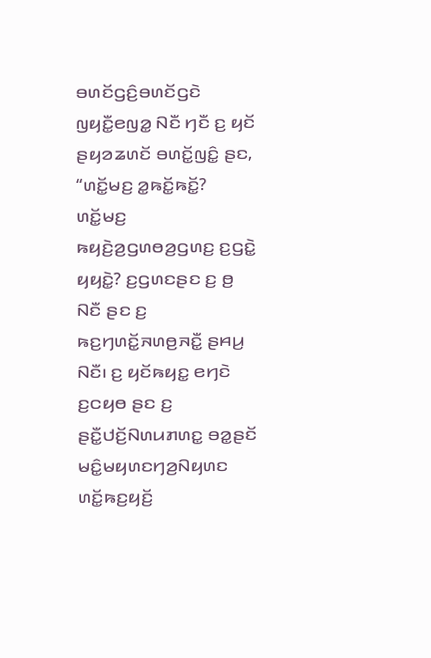ꤋꤛꤢꤩꤞꤢꤨ꤬ꤋꤛꤢꤩꤞꤢꤧ ꤜꤟꤢꤪ꤭ꤕꤜꤤ꤭ ꤡꤢꤪ ꤚꤢꤪ ꤢ꤬ ꤟꤢꤩ ꤔꤟꤤꤘꤛꤢꤩ ꤋꤛꤢꤩ꤭ꤜꤢꤨ꤭ ꤔꤢ, “ꤛꤢꤩ꤭ꤗꤢ꤬ ꤤ꤭ꤒꤢꤩ꤭ꤒꤢꤩ꤭? ꤛꤢꤩ꤭ꤗꤢ꤬ ꤒꤟꤢꤧ꤬ꤤ꤬ꤞꤛꤥꤤ꤬ꤞꤛꤢ꤬ ꤢ꤬ꤞꤢꤧ꤭ ꤟꤟꤢꤧ꤭? ꤢ꤬ꤞꤛꤢꤔꤢ ꤢ꤬ ꤥ꤬ ꤡꤢꤪ ꤔꤢ ꤢ꤬ ꤒꤢ꤬ꤚꤛꤢꤩ꤭ꤏꤛꤥ꤬ꤏꤢꤪ꤭ ꤔꤌꤣ꤬ ꤡꤢꤪ꤯ ꤢ꤬ ꤟꤢꤩꤒꤟꤢ꤭ ꤕꤚꤢꤧ ꤢ꤬ꤍꤟꤥ ꤔꤢ ꤢ꤬ ꤔꤢꤪ꤭ꤓꤢꤩ꤬ꤡꤛꤣꤊꤛꤢ꤭ ꤋꤤ꤭ꤔꤢꤩ ꤗꤢꤨ꤭ꤗꤟꤛꤢꤚꤤ꤬ꤡꤟꤛꤢ ꤛꤢꤩ꤭ꤒꤢ꤬ꤟꤢꤩ꤬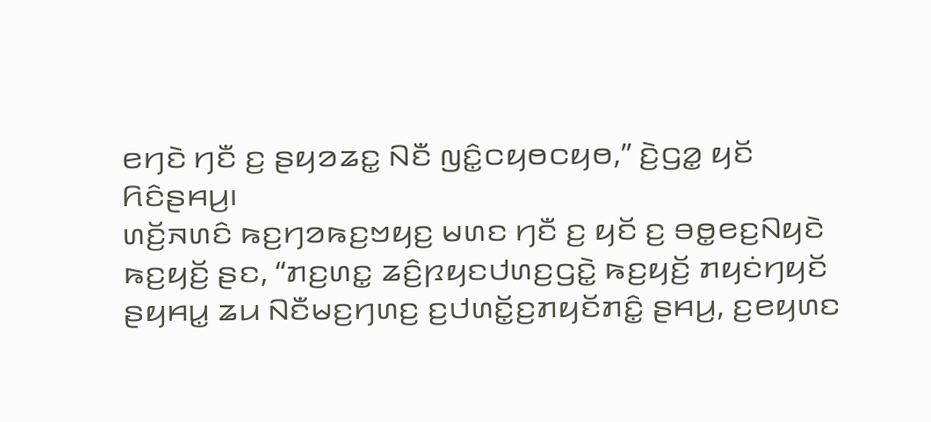ꤕꤚꤢꤧ ꤚꤢꤪ ꤢ꤬ ꤔꤟꤤꤘꤢ꤭ ꤡꤢꤪ ꤜꤢꤨ꤭ꤍꤟꤥꤍꤟꤥ,” ꤢꤧ꤬ꤞꤤ꤭ ꤟꤢꤩ ꤖꤢꤨꤔꤌꤣ꤬꤯
ꤛꤢꤩ꤬ꤏꤛꤢꤨ ꤒꤢ꤬ꤚꤤꤒꤢ꤬ꤠꤟꤢ꤬ ꤗꤛꤢ ꤚꤢꤪ ꤢ꤬ ꤟꤢꤩ ꤢ꤬ ꤋꤥ꤭ꤕꤢ꤬ꤡꤟꤢꤧ ꤒꤢ꤬ꤟꤢꤩ꤬ ꤔꤢ, “ꤊꤢ꤬ꤛꤢ꤭ ꤘꤢꤨ꤬ꤐꤟꤢꤓꤛꤢ꤬ꤞꤢꤧ꤭ ꤒꤢ꤬ꤟꤢꤩ꤬ ꤊꤟꤢꤦꤚꤟꤢꤩ ꤔꤟꤌꤣ꤭ ꤘꤣ ꤡꤢꤪꤗꤢ꤬ꤚꤛꤢ꤬ ꤢ꤬ꤓꤛꤢꤩ꤭ꤢ꤬ꤊꤟꤢꤩꤊꤢꤨ꤭ ꤔꤌꤣ꤬, ꤢ꤬ꤕꤟꤛꤢ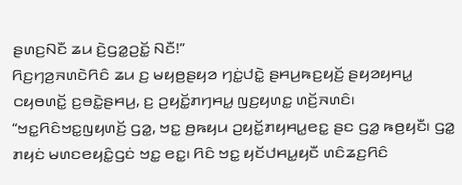ꤔꤛꤢ꤬ꤡꤢꤪ ꤘꤣ ꤢꤧ꤬ꤞꤤ꤭ꤑꤢꤩ꤭ ꤡꤢꤪ!”
ꤖꤢ꤬ꤚꤤ꤬ꤏꤛꤢꤧꤖꤢꤨ ꤘꤣ ꤢ꤬ ꤗꤟꤥ꤬ꤔꤟꤤ ꤚꤢꤦ꤭ꤓꤢꤧ꤭ ꤔꤌꤣ꤬ꤒꤢ꤬ꤟꤢꤩ꤬ ꤔꤟꤤꤟꤌꤣ꤭ ꤍꤟꤥꤛꤢꤩ꤭ ꤢ꤬ꤋꤢꤧ꤭ꤔꤌꤣ꤬, ꤢ꤬ ꤑꤟꤢꤩ꤭ꤊꤚꤌꤣ꤭ ꤜꤢ꤬ꤟꤛꤢ꤭ ꤛꤢꤩ꤬ꤏꤛꤢꤨ꤯
“ꤠꤢ꤭ꤖꤢꤨꤠꤢ꤭ꤜꤟꤛꤢꤩ꤬ ꤞꤤ꤭, ꤠꤢ꤭ ꤥ꤬ꤒꤟꤣ ꤑꤟꤢꤩ꤭ꤊꤟꤌꤣ꤭ꤕꤢ꤭ ꤔꤢ ꤞꤤ꤭ ꤒꤥ꤬ꤟꤢꤪ꤯ ꤞꤤ꤭ ꤊꤟꤢꤦ ꤗꤛꤢꤕꤟꤢꤨ꤭ꤞꤢꤦ ꤠꤢ꤭ ꤕꤢ꤭꤯ ꤖꤢꤨ ꤠꤢ꤭ ꤟꤢꤩꤓꤌꤣ꤭ꤟꤢꤪ ꤛꤢꤨꤘꤢ꤬ꤖꤢꤨ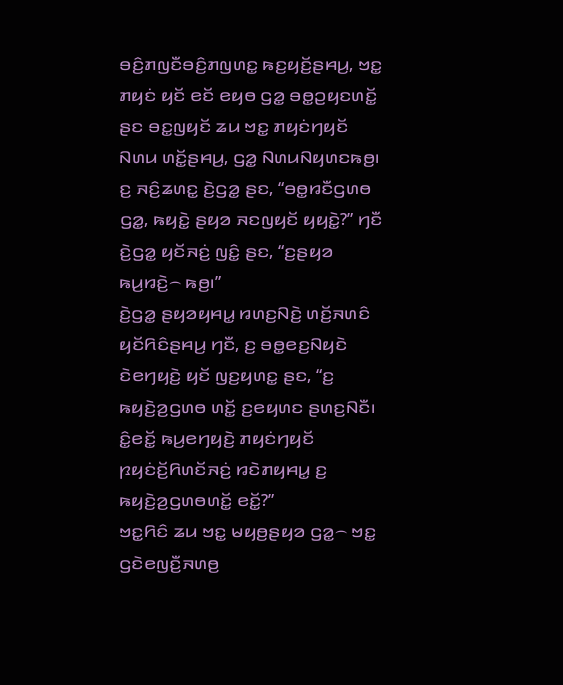ꤋꤢꤨ꤬ꤊꤜꤢꤪꤋꤢꤨ꤬ꤊꤜꤛꤢ꤭ ꤒꤢ꤬ꤟꤢꤩ꤬ꤔꤌꤣ꤬, ꤠꤢ꤭ ꤊꤟꤢꤦ ꤟꤢꤩ ꤕꤢꤩ ꤕꤟꤥ ꤞꤤ꤭ ꤋꤥ꤭ꤑꤟꤢꤛꤢꤩ꤭ ꤔꤢ ꤋꤢ꤭ꤜꤟꤢꤩ ꤘꤣ ꤠꤢ꤭ ꤊꤟꤢꤦꤚꤟꤢꤩ ꤡꤛꤣ ꤛꤢꤩ꤭ꤔꤌꤣ꤬, ꤞꤤ꤭ ꤡꤛꤣꤡꤟꤛꤢꤒꤥ꤬꤯
ꤢ꤬ ꤏꤢꤨ꤬ꤘꤛꤢ꤭ ꤢꤧ꤬ꤞꤤ꤭ ꤔꤢ, “ꤋꤥ꤭ꤙꤢꤪꤞꤛꤥ ꤞꤤ꤭, ꤒꤟꤢꤧ꤭ ꤔꤟꤤ ꤏꤢꤜꤟꤢꤩ ꤟꤟꤢꤧ꤭?” ꤚꤢꤪ ꤢꤧ꤬ꤞꤤ꤭ ꤟꤢꤩꤏꤢꤦ꤬ ꤜꤢꤨ꤭ ꤔꤢ, “ꤢ꤬ꤔꤟꤤ ꤒꤣ꤬ꤙꤢꤧ꤬꤮ ꤒꤥ꤬꤯”
ꤢꤧ꤬ꤞꤤ꤭ ꤔꤟꤤꤟꤌꤣ꤭ ꤙꤛꤢ꤬ꤡꤢꤧ꤬ ꤛꤢꤩ꤬ꤏꤛꤢꤨ ꤟꤢꤩꤖꤢꤨꤔꤌꤣ꤬ ꤚꤢꤪ, ꤢ꤬ ꤋꤥ꤭ꤕꤢ꤬ꤡꤟꤢꤧ ꤢꤧꤕꤚꤟꤢꤧ꤬ ꤟꤢꤩ ꤜꤢ꤬ꤟꤛꤢ꤭ ꤔꤢ, “ꤢ꤬ ꤒꤟꤢꤧ꤬ꤤ꤬ꤞꤛꤥ ꤛꤢꤩ꤭ ꤢ꤬ꤕꤟꤛꤢ ꤔꤛꤢ꤬ꤡꤢꤪ꤯ ꤢꤨ꤭ꤕꤢꤩ꤭ ꤒꤣ꤬ꤕꤚꤟꤢꤧ꤬ ꤊꤟꤢꤦꤚꤟꤢꤩ ꤐꤟꤢꤦꤢꤩ꤬ꤖꤛꤢꤩꤏꤢꤦ꤬ ꤙꤢꤧꤊꤟꤌꤣ꤭ ꤢ꤬ ꤒꤟꤢꤧ꤬ꤤ꤬ꤞꤛꤥꤛꤢꤩ꤭ ꤕꤢꤩ꤭?”
ꤠꤢ꤭ꤖꤢꤨ ꤘꤣ ꤠꤢ꤭ ꤗꤟꤥ꤬ꤔꤟꤤ ꤞꤤ꤭꤮ ꤠꤢ꤭ ꤞꤢꤧꤕꤜꤢꤪ꤬ꤏꤛꤥ꤬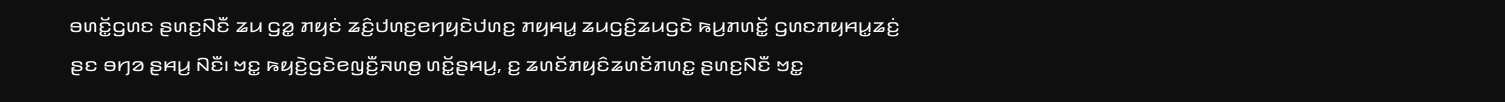ꤋꤛꤢꤩ꤭ꤞꤛꤢ ꤔꤛꤢ꤬ꤡꤢꤪ ꤘꤣ ꤞꤤ꤭ ꤊꤟꤢꤦ ꤘꤢꤨ꤬ꤓꤛꤢ꤬ꤕꤚꤟꤢꤧꤓꤛꤢ꤬ ꤊꤟꤌꤣ꤭ ꤘꤣꤞꤢꤨ꤬ꤘꤣꤞꤢꤧ ꤒꤣ꤬ꤊꤛꤢꤩ꤭ ꤞꤛꤢꤊꤟꤌꤣ꤭ꤘꤢꤦ꤬ ꤔꤢ ꤋꤚꤤ ꤔꤌꤣ꤬ ꤡꤢꤪ꤯ ꤠꤢ꤭ ꤒꤟꤢꤧ꤬ꤞꤢꤧꤕꤜꤢꤪ꤬ꤏꤛꤥ꤬ ꤛꤢꤩ꤭ꤔꤌꤣ꤬, ꤢ꤬ ꤘꤛꤢꤩꤊꤟꤢꤨꤘꤛꤢꤩꤊꤛꤢ꤭ ꤔꤛꤢ꤬ꤡꤢꤪ ꤠꤢ꤭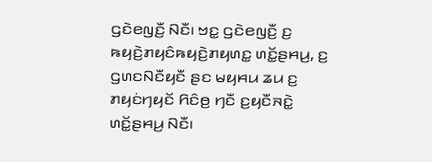ꤞꤢꤧꤕꤜꤢꤪ꤬ ꤡꤢꤪ꤯ ꤠꤢ꤭ ꤞꤢꤧꤕꤜꤢꤪ꤬ ꤢ꤬ ꤒꤟꤢꤧ꤬ꤊꤟꤢꤨꤒꤟꤢꤧ꤬ꤊꤟꤛꤢ꤭ ꤛꤢꤩ꤭ꤔꤌꤣ꤬, ꤢ꤬ ꤞꤛꤢꤡꤢꤪꤟꤢꤪ ꤔꤢ ꤗꤟꤌꤣ ꤘꤣ ꤢ꤬ ꤊꤟꤢꤦꤚꤟꤢꤩ ꤖꤢꤨꤥ꤬ ꤚꤢꤪ ꤢ꤬ꤟꤢꤪꤏꤢꤧ꤭ ꤛꤢꤩ꤭ꤔꤌꤣ꤬ ꤡꤢꤪ꤯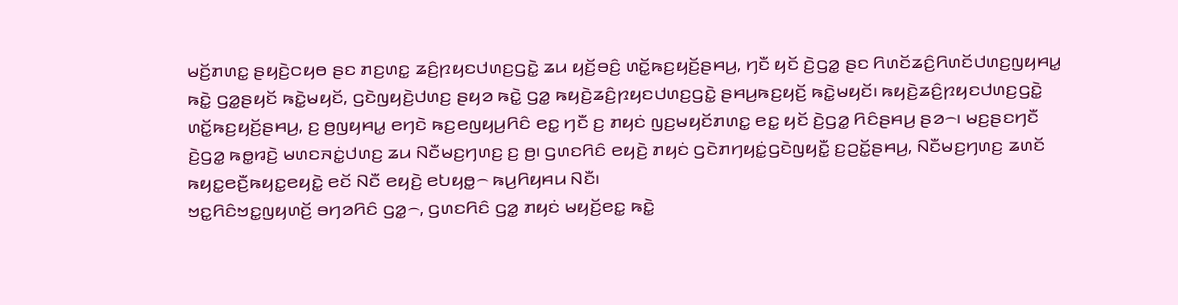ꤗꤢꤩ꤬ꤊꤛꤢ꤭ ꤔꤟꤢꤧ꤬ꤍꤟꤥ ꤔꤢ ꤊꤢ꤬ꤛꤢ꤭ ꤘꤢꤨ꤬ꤐꤟꤢꤓꤛꤢ꤬ꤞꤢꤧ꤭ ꤘꤣ ꤟꤢꤩ꤬ꤋꤢꤨ꤬ ꤛꤢꤩ꤭ꤒꤢ꤬ꤟꤢꤩ꤬ꤔꤌꤣ꤬, ꤚꤢꤪ ꤟꤢꤩ ꤢꤧ꤬ꤞꤤ꤭ ꤔꤢ ꤖꤛꤢꤩꤘꤢꤨ꤬ꤖꤛꤢꤩꤓꤛꤢ꤬ꤜꤟꤌꤣ꤭ ꤒꤢꤧ꤭ ꤞꤤ꤭ꤔꤟꤢꤩ ꤒꤢꤧ꤭ꤗꤟꤢꤩ, ꤞꤢꤧꤜꤟꤢꤧ꤬ꤓꤛꤢ꤬ ꤔꤟꤤ ꤒꤢꤧ꤭ ꤞꤤ꤭ ꤒꤟꤢꤧ꤬ꤘꤢꤨ꤬ꤐꤟꤢꤓꤛꤢ꤬ꤞꤢꤧ꤭ ꤔꤌꤣ꤬ꤒꤢ꤬ꤟꤢꤩ꤬ ꤒꤢꤧ꤭ꤗꤟꤢꤩ꤯ ꤒꤟꤢꤧ꤬ꤘꤢꤨ꤬ꤐꤟꤢꤓꤛꤢ꤬ꤞꤢꤧ꤭ ꤛꤢꤩ꤭ꤒꤢ꤬ꤟꤢꤩ꤬ꤔꤌꤣ꤬, ꤢ꤬ ꤥ꤬ꤜꤟꤌꤣ꤭ ꤕꤚꤢꤧ ꤒꤢ꤬ꤕꤜꤟꤣ꤬ꤖꤢꤨ ꤕꤢ꤭ ꤚꤢꤪ ꤢ꤬ ꤊꤟꤢꤦ ꤜꤢ꤬ꤗꤟꤢꤩꤊꤛꤢ꤭ ꤕꤢ꤭ ꤟꤢꤩ ꤢꤧ꤬ꤞꤤ꤭ ꤖꤢꤨꤔꤌꤣ꤬ ꤔꤤ꤮꤯ ꤗꤢ꤬ꤔꤢꤚꤢꤪ ꤢꤧ꤬ꤞꤤ꤭ ꤒꤥ꤭ꤙꤢꤧ꤬ ꤗꤛꤢꤏꤢꤦ꤭ꤓꤛꤢ꤬ ꤘꤣ ꤡꤢꤪꤗꤢ꤬ꤚꤛꤢ꤬ ꤢ꤬ ꤥ꤬꤯ ꤞꤛꤢꤖꤢꤨ ꤕꤟꤢꤧ꤬ ꤊꤟꤢꤦ ꤞꤢꤧꤊꤚꤟꤢꤦ꤭ꤞꤢꤧꤜꤟꤢꤪ꤭ ꤢ꤬ꤑꤢꤩ꤭ꤔꤌꤣ꤬, ꤡꤢꤪꤗꤢ꤬ꤚꤛꤢ꤬ ꤘꤛꤢꤩ ꤒꤟꤢ꤭ꤕꤢꤪ꤬ꤒꤟꤢ꤭ꤕꤟꤢꤧ꤭ ꤕꤢꤩ ꤡꤢꤪ ꤕꤟꤢꤧ꤬ ꤕꤝꤟꤥ꤭꤮ ꤒꤣ꤬ꤖꤟꤌꤣ ꤡꤢꤪ꤯
ꤠꤢ꤭ꤖꤢꤨꤠꤢ꤭ꤜꤟꤛꤢꤩ꤬ ꤋꤚꤤꤖꤢꤨ ꤞꤤ꤭꤮, ꤞꤛꤢꤖꤢꤨ ꤞꤤ꤭ ꤊꤟꤢꤦ ꤗꤟꤢꤩ꤬ꤕꤢ꤭ ꤒꤢꤧ꤭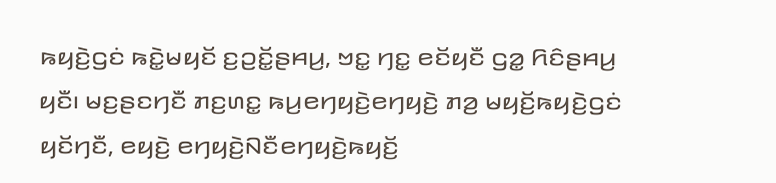ꤒꤟꤢꤧ꤬ꤞꤢꤦ ꤒꤢꤧ꤭ꤗꤟꤢꤩ ꤢ꤬ꤑꤢꤩ꤭ꤔꤌꤣ꤬, ꤠꤢ꤭ ꤚꤢ꤭ ꤕꤢꤩꤟꤢꤪ ꤞꤤ꤭ ꤖꤢꤨꤔꤌꤣ꤬ ꤟꤢꤪ꤯ ꤗꤢ꤬ꤔꤢꤚꤢꤪ ꤊꤢ꤬ꤛꤢ꤭ ꤒꤣ꤬ꤕꤚꤟꤢꤧ꤬ꤕꤚꤟꤢꤧ꤬ ꤊꤤ꤬ ꤗꤟꤢꤩ꤬ꤒꤟꤢꤧ꤬ꤞꤢꤦ ꤟꤢꤩꤚꤢꤪ, ꤕꤟꤢꤧ꤬ ꤕꤚꤟꤢꤧ꤬ꤡꤢꤪꤕꤚꤟꤢꤧ꤬ꤒꤟꤢꤩ꤬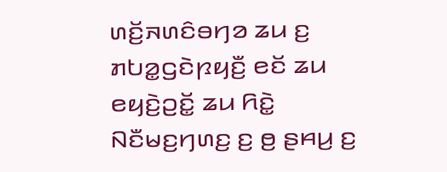ꤛꤢꤩ꤬ꤏꤛꤢꤨꤋꤚꤤ ꤘꤣ ꤢ꤬ ꤊꤝꤤ꤭ꤞꤢꤧꤐꤟꤢꤪ꤬ ꤕꤢꤩ ꤘꤣ ꤕꤟꤢꤧ꤬ꤑꤢꤩ꤭ ꤘꤣ ꤖꤢꤧ꤭ ꤡꤢꤪꤗꤢ꤬ꤚꤛꤢ꤬ ꤢ꤬ ꤥ꤬ ꤔꤌꤣ꤬ ꤢ꤬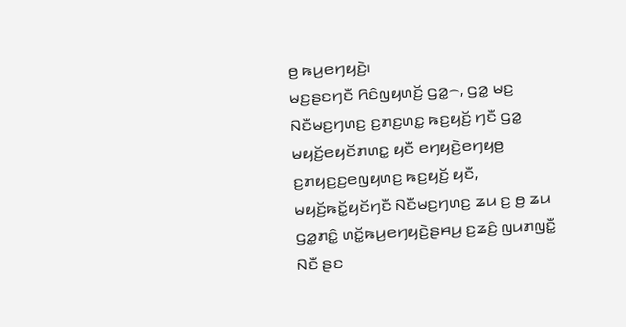ꤥ꤬ ꤒꤣ꤬ꤕꤚꤟꤢꤧ꤬꤯
ꤗꤢ꤬ꤔꤢꤚꤢꤪ ꤖꤢꤨꤜꤟꤛꤢꤩ꤬ ꤞꤤ꤭꤮, ꤞꤤ꤭ ꤗꤢ꤬ ꤡꤢꤪꤗꤢ꤬ꤚꤛꤢ꤬ ꤢ꤬ꤊꤢ꤬ꤛꤢ꤭ ꤒꤢ꤬ꤟꤢꤩ꤬ ꤚꤢꤪ ꤞꤤ꤭ ꤗꤟꤢꤩ꤬ꤕꤟꤢꤩꤊꤛꤢ꤭ ꤟꤢꤪ ꤕꤚꤟꤢꤧ꤬ꤕꤚꤟꤥ꤬ ꤢ꤬ꤊꤟꤢ꤬ꤢ꤬ꤕꤜꤟꤛꤢ꤬ ꤒꤢ꤬ꤟꤢꤩ꤬ ꤟꤢꤪ, ꤗꤟꤢꤩ꤬ꤒꤢꤩ꤭ꤟꤢꤩꤚꤢꤪ ꤡꤢꤪꤗꤢ꤬ꤚꤛꤢ꤬ ꤘꤣ ꤢ꤬ ꤥ꤬ ꤘꤣ ꤞꤤ꤭ꤊꤢꤨ꤭ ꤛꤢꤩ꤭ꤒꤣ꤬ꤕꤚꤟꤢꤧ꤬ꤔꤌꤣ꤬ ꤢ꤬ꤘꤢꤨ꤬ ꤜꤣꤊꤜꤢꤪ꤭ ꤡꤢꤪ ꤔꤢ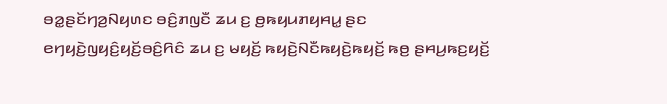ꤋꤤ꤭ꤔꤢꤩꤚꤤ꤬ꤡꤟꤛꤢ ꤋꤢꤨ꤬ꤊꤜꤢꤪ ꤘꤣ ꤢ꤬ ꤥ꤬ꤒꤟꤣꤊꤟꤌꤣ꤭ ꤔꤢ ꤕꤚꤟꤢꤧ꤬ꤜꤟꤢꤨ꤬ꤟꤢꤩ꤬ꤋꤢꤨ꤬ꤖꤢꤨ ꤘꤣ ꤢ꤬ ꤗꤟꤢꤩ꤬ ꤒꤟꤢꤧ꤬ꤡꤢꤪꤒꤟꤢꤧ꤬ꤒꤟꤢꤩ꤬ ꤒꤥ꤬ ꤔꤌꤣ꤬ꤒꤢ꤬ꤟꤢꤩ꤬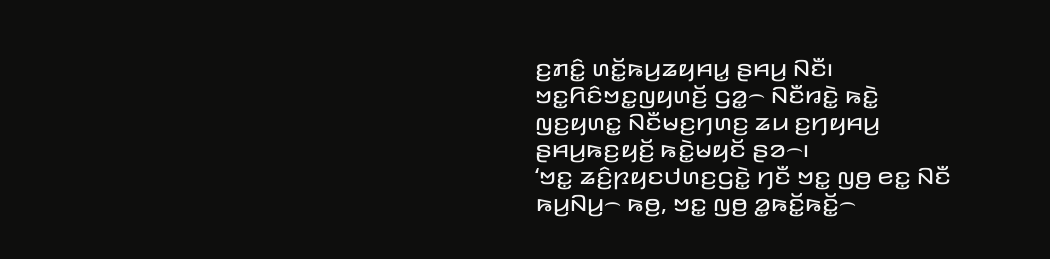ꤢ꤬ꤊꤢꤨ꤭ ꤛꤢꤩ꤭ꤒꤣ꤬ꤘꤟꤌꤣ꤭ ꤔꤌꤣ꤬ ꤡꤢꤪ꤯
ꤠꤢ꤭ꤖꤢꤨꤠꤢ꤭ꤜꤟꤛꤢꤩ꤬ ꤞꤤ꤭꤮ ꤡꤢꤪꤙꤢꤧ꤭ ꤒꤢꤧ꤭ ꤜꤢ꤬ꤟꤛꤢ꤭ ꤡꤢꤪꤗꤢ꤬ꤚꤛꤢ꤬ ꤘꤣ ꤢ꤬ꤚꤟꤌꤣ꤬ ꤔꤌꤣ꤬ꤒꤢ꤬ꤟꤢꤩ꤬ ꤒꤢꤧ꤭ꤗꤟꤢꤩ ꤔꤤ꤮꤯
‘ꤠꤢ꤭ ꤘꤢꤨ꤬ꤐꤟꤢꤓꤛꤢ꤬ꤞꤢꤧ꤭ ꤚꤢꤪ ꤠꤢ꤭ ꤜꤥ꤬ ꤕꤢ꤭ ꤡꤢꤪ ꤒꤣ꤬ꤡꤣ꤬꤮ ꤒꤥ꤬, ꤠꤢ꤭ ꤜꤥ꤬ ꤤ꤭ꤒꤢꤩ꤭ꤒꤢꤩ꤭꤮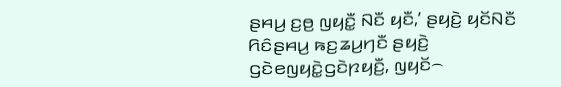ꤔꤌꤣ꤬ ꤢ꤬ꤥ꤬ ꤜꤟꤢꤪ꤭ ꤡꤢꤪ ꤟꤢꤪ,’ ꤔꤟꤢꤧ꤬ ꤟꤢꤩꤡꤢꤪ ꤖꤢꤨꤔꤌꤣ꤬ ꤒꤢ꤬ꤘꤣ꤬ꤚꤢꤪ ꤔꤟꤢꤧ꤬ ꤞꤢꤧꤕꤜꤟꤢꤧ꤭ꤞꤢꤧꤐꤟꤢꤪ꤬, ꤜꤟꤢꤩ꤮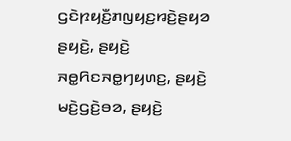ꤞꤢꤧꤐꤟꤢꤪ꤬ꤊꤜꤟꤢ꤬ꤙꤢꤧ꤬ꤔꤟꤤ ꤔꤟꤢꤧ꤬, ꤔꤟꤢꤧ꤬ ꤏꤥ꤭ꤖꤢꤏꤥ꤭ꤚꤟꤛꤢ꤬, ꤔꤟꤢꤧ꤬ ꤗꤢꤧ꤬ꤞꤢꤧ꤬ꤋꤤ, ꤔꤟꤢꤧ꤬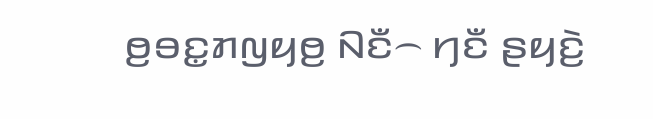ꤥ꤬ꤋꤢ꤭ꤊꤜꤟꤥ꤬ ꤡꤢꤪ꤮ ꤚꤢꤪ ꤔꤟꤢꤧ꤬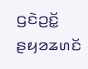ꤞꤢꤧꤑꤢꤩ꤭ ꤔꤟꤤꤘꤛꤢꤩ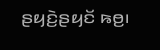ꤔꤟꤢꤧ꤬ꤔꤟꤢꤩ ꤒꤥ꤬꤯